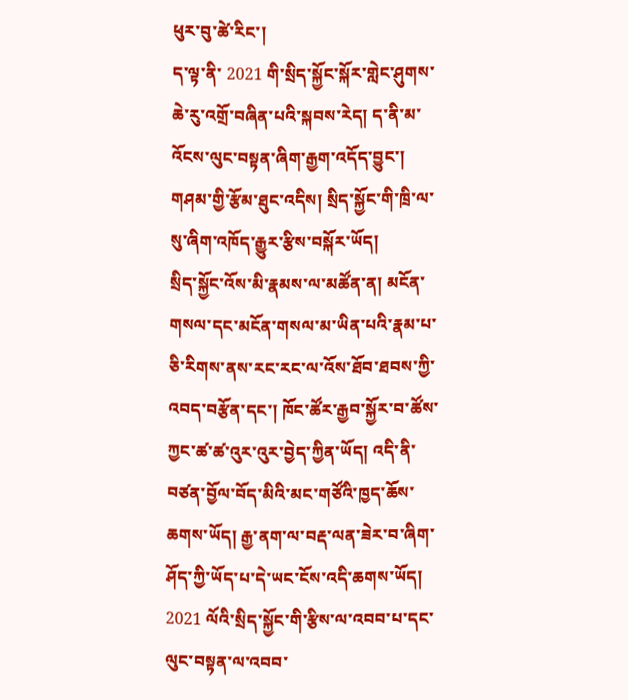ཕུར་བུ་ཚེ་རིང་།
ད་ལྟ་ནི་ 2021 གི་སྲིད་སྐྱོང་སྐོར་གླེང་ཤུགས་ཆེ་རུ་འགྲོ་བཞིན་པའི་སྐབས་རེད། ད་ནི་མ་འོངས་ལུང་བསྟན་ཞིག་རྒྱག་འདོད་བྱུང་། གཤམ་གྱི་རྩོམ་ཐུང་འདིས། སྲིད་སྐྱོང་གི་ཁྲི་ལ་སུ་ཞིག་འཁོད་རྒྱུར་རྩིས་བསྐོར་ཡོད།
སྲིད་སྐྱོང་འོས་མི་རྣམས་ལ་མཚོན་ན། མངོན་གསལ་དང་མངོན་གསལ་མ་ཡིན་པའི་རྣམ་པ་ཅི་རིགས་ནས་རང་རང་ལ་འོས་ཐོབ་ཐབས་ཀྱི་འབད་བརྩོན་དང་། ཁོང་ཚོར་རྒྱབ་སྐྱོར་བ་ཚོས་ཀྱང་ཚ་ཚ་འུར་འུར་བྱེད་ཀྱིན་ཡོད། འདི་ནི་བཙན་བྱོལ་བོད་མིའི་མང་གཙོའི་ཁྱད་ཆོས་ཆགས་ཡོད། རྒྱ་ནག་ལ་བརྡ་ལན་ཟེར་བ་ཞིག་ཤོད་ཀྱི་ཡོད་པ་དེ་ཡང་ངོས་འདི་ཆགས་ཡོད།
2021 ལོའི་སྲིད་སྐྱོང་གི་རྩིས་ལ་འབབ་པ་དང་ལུང་བསྟན་ལ་འབབ་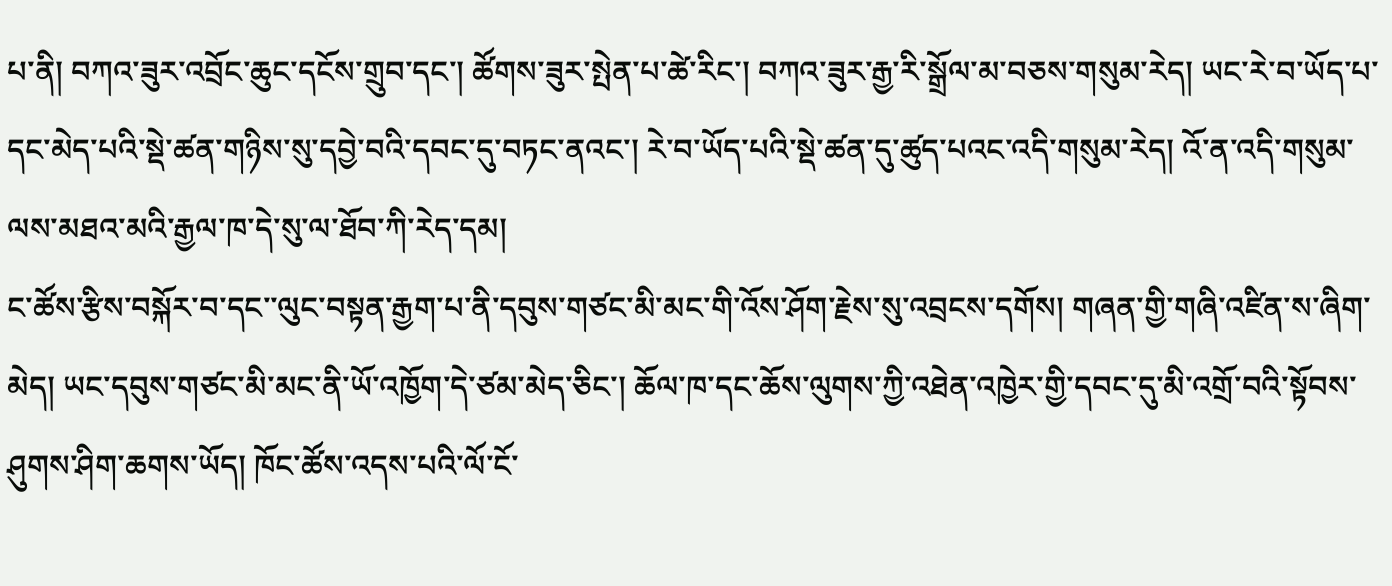པ་ནི། བཀའ་ཟུར་འབྲོང་ཆུང་དངོས་གྲུབ་དང་། ཚོགས་ཟུར་སྤེན་པ་ཚེ་རིང་། བཀའ་ཟུར་རྒྱ་རི་སྒྲོལ་མ་བཅས་གསུམ་རེད། ཡང་རེ་བ་ཡོད་པ་དང་མེད་པའི་སྡེ་ཚན་གཉིས་སུ་དབྱེ་བའི་དབང་དུ་བཏང་ནའང་། རེ་བ་ཡོད་པའི་སྡེ་ཚན་དུ་ཚུད་པའང་འདི་གསུམ་རེད། འོ་ན་འདི་གསུམ་ལས་མཐའ་མའི་རྒྱལ་ཁ་དེ་སུ་ལ་ཐོབ་ཀི་རེད་དམ།
ང་ཚོས་རྩིས་བསྐོར་བ་དང་་ལུང་བསྟན་རྒྱག་པ་ནི་དབུས་གཙང་མི་མང་གི་འོས་ཤོག་རྗེས་སུ་འབྲངས་དགོས། གཞན་གྱི་གཞི་འཛིན་ས་ཞིག་མེད། ཡང་དབུས་གཙང་མི་མང་ནི་ཡོ་འཁྱོག་དེ་ཙམ་མེད་ཅིང་། ཆོལ་ཁ་དང་ཆོས་ལུགས་ཀྱི་འཐེན་འཁྱེར་གྱི་དབང་དུ་མི་འགྲོ་བའི་སྟོབས་ཤུགས་ཤིག་ཆགས་ཡོད། ཁོང་ཚོས་འདས་པའི་ལོ་ངོ་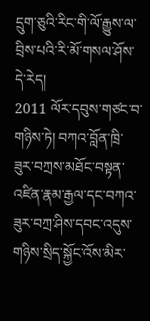དྲུག་ཅུའི་རིང་གི་ལོ་རྒྱུས་ལ་བྲིས་པའི་རི་མོ་གསལ་ཤོས་དེ་རེད།
2011 ལོར་དབུས་གཙང་བ་གཉིས་ཏེ། བཀའ་བློན་ཁྲི་ཟུར་བཀྲས་མཐོང་བསྟན་འཛིན་རྣམ་རྒྱལ་དང་བཀའ་ཟུར་བཀྲ་ཤིས་དབང་འདུས་གཉིས་སྲིད་སྐྱོང་འོས་མིར་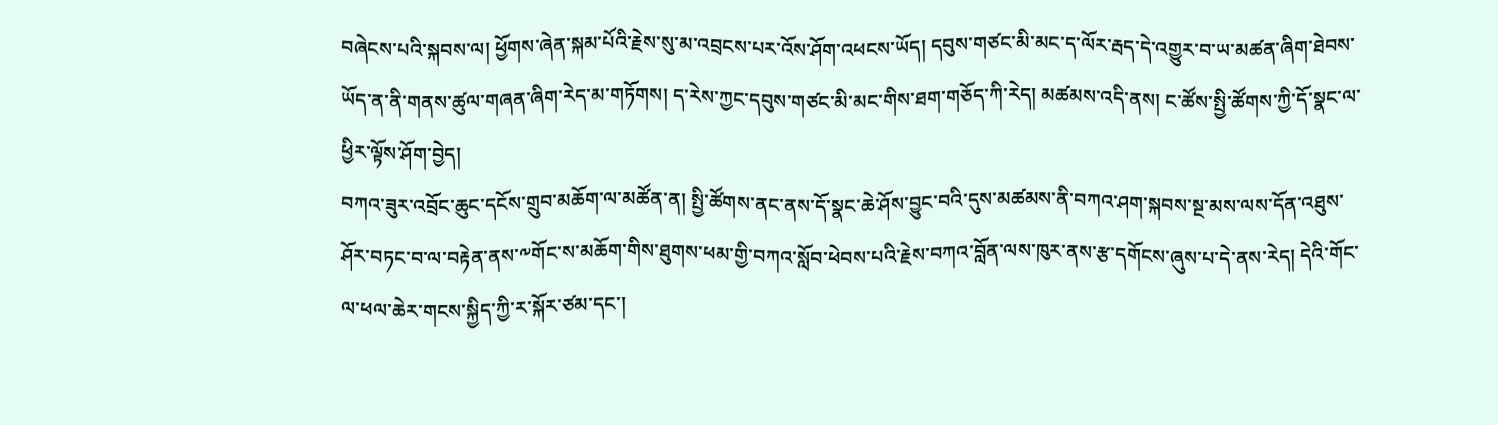བཞེངས་པའི་སྐབས་ལ། ཕྱོགས་ཞེན་སྐམ་པོའི་རྗེས་སུ་མ་འབྲངས་པར་འོས་ཤོག་འཕངས་ཡོད། དབུས་གཙང་མི་མང་ད་ལོར་རྦད་དེ་འགྱུར་བ་ཡ་མཚན་ཞིག་ཐེབས་ཡོད་ན་ནི་གནས་ཚུལ་གཞན་ཞིག་རེད་མ་གཏོགས། ད་རེས་ཀྱང་དབུས་གཙང་མི་མང་གིས་ཐག་གཅོད་ཀི་རེད། མཚམས་འདི་ནས། ང་ཚོས་སྤྱི་ཚོགས་ཀྱི་དོ་སྣང་ལ་ཕྱིར་ལྟོས་ཤོག་བྱེད།
བཀའ་ཟུར་འབྲོང་ཆུང་དངོས་གྲུབ་མཆོག་ལ་མཚོན་ན། སྤྱི་ཚོགས་ནང་ནས་དོ་སྣང་ཆེ་ཤོས་བྱུང་བའི་དུས་མཚམས་ནི་བཀའ་ཤག་སྐབས་སྔ་མས་ལས་དོན་འཐུས་ཤོར་བཏང་བ་ལ་བརྟེན་ནས་༸གོང་ས་མཆོག་གིས་ཐུགས་ཕམ་གྱི་བཀའ་སློབ་ཕེབས་པའི་རྗེས་བཀའ་བློན་ལས་ཁུར་ནས་རྩ་དགོངས་ཞུས་པ་དེ་ནས་རེད། དེའི་གོང་ལ་ཕལ་ཆེར་གངས་སྐྱིད་ཀྱི་ར་སྐོར་ཙམ་དང་།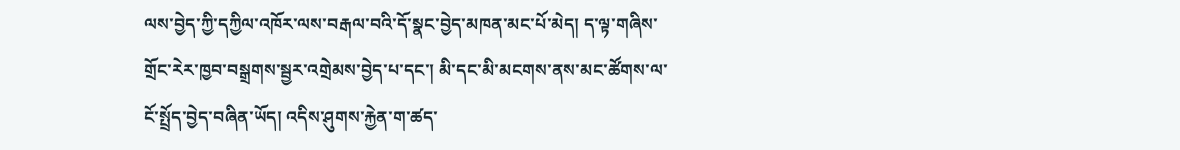ལས་བྱེད་ཀྱི་དཀྱིལ་འཁོར་ལས་བརྒལ་བའི་དོ་སྣང་བྱེད་མཁན་མང་པོ་མེད། ད་ལྟ་གཞིས་གྲོང་རེར་ཁྱབ་བསྒྲགས་སྦྱར་འགྲེམས་བྱེད་པ་དང་། མི་དང་མི་མངགས་ནས་མང་ཚོགས་ལ་ངོ་སྤྲོད་བྱེད་བཞིན་ཡོད། འདིས་ཤུགས་རྐྱེན་ག་ཚད་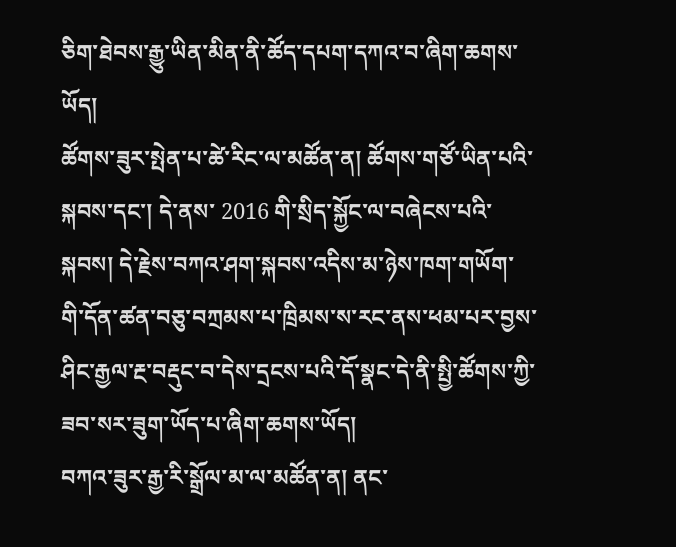ཅིག་ཐེབས་རྒྱུ་ཡིན་མིན་ནི་ཚོད་དཔག་དཀའ་བ་ཞིག་ཆགས་ཡོད།
ཚོགས་ཟུར་སྤེན་པ་ཚེ་རིང་ལ་མཚོན་ན། ཚོགས་གཙོ་ཡིན་པའི་སྐབས་དང་། དེ་ནས་ 2016 གི་སྲིད་སྐྱོང་ལ་བཞེངས་པའི་སྐབས། དེ་རྗེས་བཀའ་ཤག་སྐབས་འདིས་མ་ཉེས་ཁག་གཡོག་གི་དོན་ཚན་བཅུ་བཀྲམས་པ་ཁྲིམས་ས་རང་ནས་ཕམ་པར་བྱས་ཤིང་རྒྱལ་རྔ་བརྡུང་བ་དེས་དྲངས་པའི་དོ་སྣང་དེ་ནི་སྤྱི་ཚོགས་ཀྱི་ཟབ་སར་ཟུག་ཡོད་པ་ཞིག་ཆགས་ཡོད།
བཀའ་ཟུར་རྒྱ་རི་སྒྲོལ་མ་ལ་མཚོན་ན། ནང་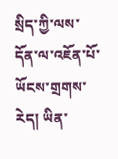སྲིད་ཀྱི་ལས་དོན་ལ་འཇོན་པོ་ཡོངས་གྲགས་རེད། ཡིན་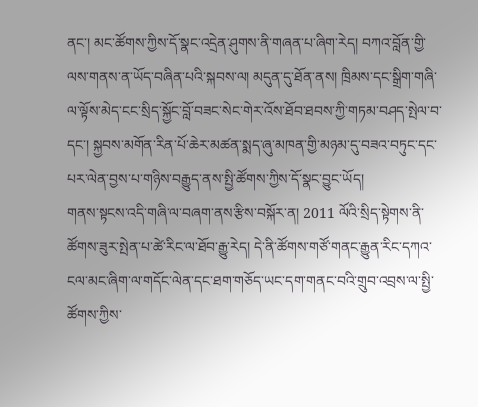ནང་། མང་ཚོགས་ཀྱིས་དོ་སྣང་འདྲེན་ཤུགས་ནི་གཞན་པ་ཞིག་རེད། བཀའ་བློན་གྱི་ལས་གནས་ན་ཡོད་བཞིན་པའི་སྐབས་ལ། མདུན་དུ་ཐོན་ནས། ཁྲིམས་དང་སྒྲིག་གཞི་ལ་ལྟོས་མེད་ངང་སྲིད་སྐྱོང་བློ་བཟང་སེང་གེར་འོས་ཐོབ་ཐབས་ཀྱི་གཏམ་བཤད་སྤེལ་བ་དང་། སྐྱབས་མགོན་རིན་པོ་ཆེར་མཚན་སྨད་ཞུ་མཁན་གྱི་མཉམ་དུ་བཟའ་བཏུང་དང་པར་ལེན་བྱས་པ་གཉིས་བརྒྱུད་ནས་སྤྱི་ཚོགས་ཀྱིས་དོ་སྣང་བྱུང་ཡོད།
གནས་སྟངས་འདི་གཞི་ལ་བཞག་ནས་རྩིས་བསྐོར་ན། 2011 ལོའི་སྲིད་སྟེགས་ནི་ཚོགས་ཟུར་སྤེན་པ་ཚེ་རིང་ལ་ཐོབ་རྒྱུ་རེད། དེ་ནི་ཚོགས་གཙོ་གནང་རྒྱུན་རིང་དཀའ་ངལ་མང་ཞིག་ལ་གདོང་ལེན་དང་ཐག་གཅོད་ཡང་དག་གནང་བའི་གྲུབ་འབྲས་ལ་སྤྱི་ཚོགས་ཀྱིས་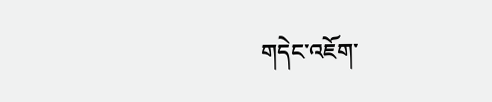གདེང་འཇོག་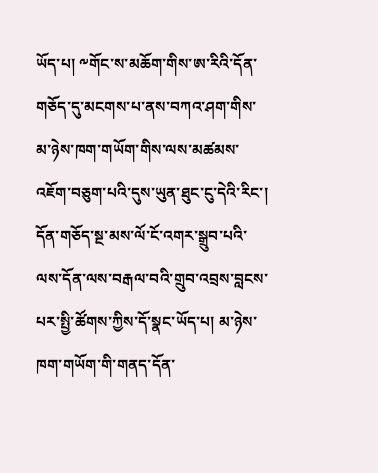ཡོད་པ། ༸གོང་ས་མཆོག་གིས་ཨ་རིའི་དོན་གཅོད་དུ་མངགས་པ་ནས་བཀའ་ཤག་གིས་མ་ཉེས་ཁག་གཡོག་གིས་ལས་མཚམས་འཇོག་བཅུག་པའི་དུས་ཡུན་ཐུང་ངུ་དེའི་རིང་། དོན་གཅོད་སྔ་མས་ལོ་ངོ་འགར་སྒྲུབ་པའི་ལས་དོན་ལས་བརྒལ་བའི་གྲུབ་འབྲས་བླངས་པར་སྤྱི་ཚོགས་ཀྱིས་དོ་སྣང་ཡོད་པ། མ་ཉེས་ཁག་གཡོག་གི་གནད་དོན་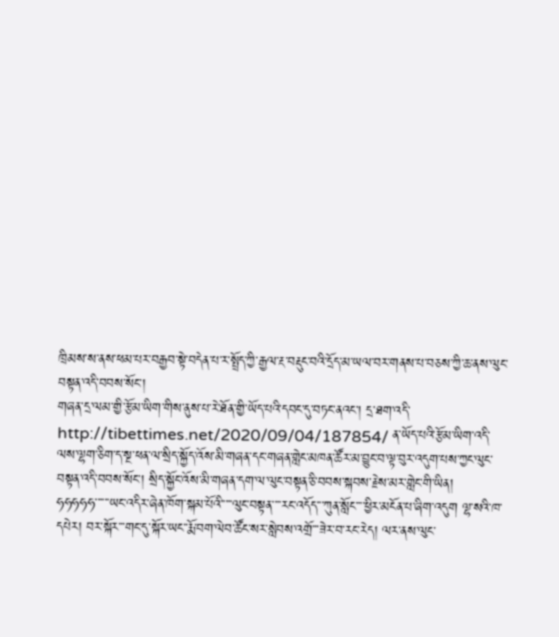ཁྲིམས་ས་ནས་ཕམ་པར་བརྒྱབ་སྟེ་བདེན་པ་ར་སྤྲོད་ཀྱི་རྒྱལ་རྔ་བརྡུང་བའི་དྲོད་མ་ཡལ་བར་གནས་པ་བཅས་ཀྱི་ཆ་ནས་ལུང་བསྟན་འདི་བབས་སོང་།
གཞན་དྲ་ལམ་གྱི་རྩོམ་ཡིག་གིས་ནུས་པ་རེ་ཐོན་གྱི་ཡོད་པའི་དབང་དུ་བཏང་ནའང་། དྲ་ཐག་འདི་ http://tibettimes.net/2020/09/04/187854/ ན་ཡོད་པའི་རྩོམ་ཡིག་འདི་ལས་ལྷག་ཅིག་ད་སྔ་ཕན་ལ་སྲིད་སྐྱོད་འོས་མི་གཞན་དང་གཞན་གླེང་མཁན་ཚོར་མ་བྱུང་བ་ལྟ་བུར་འདུག་པས་ཀྱང་ལུང་བསྟན་འདི་བབས་སོང་། སྲིད་སྐྱོང་འོས་མི་གཞན་དག་ལ་ལུང་བསྟན་ཅི་བབས་སྐབས་རྗེས་མར་གླེང་གི་ཡིན།
ཧཧཧཧཧ་་་་་་ཡང་འདིར་ཞེན་ཁོག་སྐམ་པོའི་་་་་ལུང་བསྟན་་་་རང་འདོད་་་ཀུན་སློང་་་་ཕྱིར་མངོན་པ་ཞིག་འདུག ལྷ་སའི་ཁ་དཔེར། བར་སྐོར་་་གང་དུ་སྐོར་ཡང་་རྨོ་བག་ལེབ་ཚོང་སར་སླེབས་འགྲོ་་་ཟེར་བ་རང་རེད། ལར་ནས་ལུང་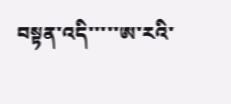བསྟན་འདི་་་་་ཨ་རའི་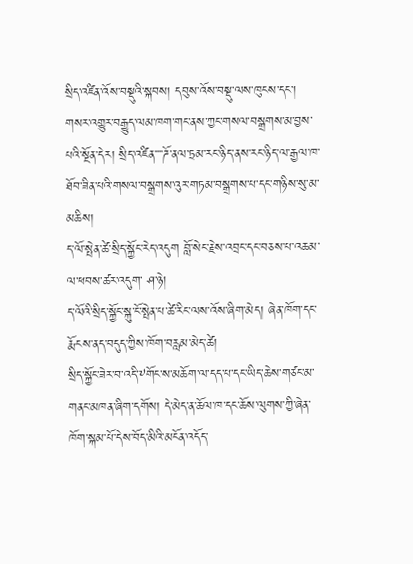སྲིད་འཛིན་འོས་བསྡུའི་སྐབས། དབུས་འོས་བསྡུ་ལས་ཁུངས་དང་། གསར་འགྱུར་བརྒྱུད་ལམ་ཁག་གང་ནས་ཀྱང་གསལ་བསྒྲགས་མ་བྱས་པའི་སྔོན་དེར། སྲིད་འཛིན་་་་ཌོ་ནལ་ཏྲམ་རང་ཉིད་ནས་རང་ཉིད་ལ་རྒྱལ་ཁ་ཐོབ་ཟིན་པའི་གསལ་བསྒྲགས་འུར་གཏམ་བསྒྲགས་པ་དང་གཉིས་སུ་མ་མཆིས།
ད་ལོ་སྤེན་ཚེ་སྲིད་སྐྱོང་རེད་འདུག བློ་སེང་རྗེས་འབྲང་དང་བཅས་པ་འཆམ་ལ་ཕབས་ཚར་འདུག་ ཤ་ཉེ།
ད་ལོའི་སྲིད་སྐྱོང་སྐུ་ངོ་སྤེན་པ་ཚེ་རིང་ལས་འོས་ཞིག་མེད། ཞེན་ཁོག་དང་རྨོངས་ནད་བདུད་ཀྱིས་ཁོག་བརླམ་མེད་ཚེ།
སྲིད་སྐྱོང་ཟེར་བ་འདི་༸གོང་ས་མཆོག་ལ་དད་པ་དང་ཡིད་ཆེས་གཙང་མ་གནང་མཁན་ཞིག་དགོས། དེ་མེད་ན་ཆོལ་ཁ་དང་ཆོས་ལུགས་ཀྱི་ཞེན་ཁོག་སྐམ་པོ་དེས་བོད་མིའི་མངོན་འདོད་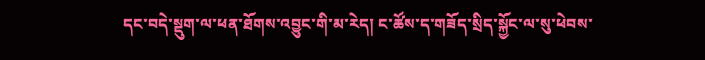དང་བདེ་སྡུག་ལ་ཕན་ཐོགས་འབྱུང་གི་མ་རེད། ང་ཚོས་ད་གཟོད་སྲིད་སྐྱོང་ལ་སུ་ཕེབས་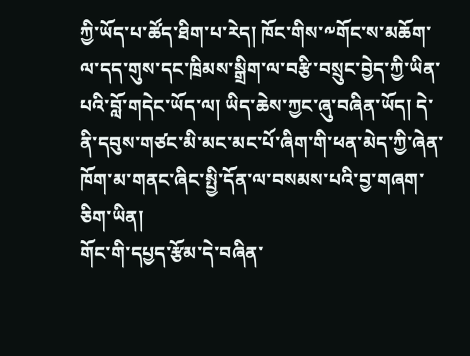ཀྱི་ཡོད་པ་ཚོད་ཐིག་པ་རེད། ཁོང་གིས་༸གོང་ས་མཆོག་ལ་དད་གུས་དང་ཁྲིམས་སྒྲིག་ལ་བརྩི་བསྲུང་བྱེད་ཀྱི་ཡིན་པའི་བློ་གདེང་ཡོད་ལ། ཡིད་ཆེས་ཀྱང་ཞུ་བཞིན་ཡོད། དེ་ནི་དབུས་གཙང་མི་མང་མང་པོ་ཞིག་གི་ཕན་མེད་ཀྱི་ཞེན་ཁོག་མ་གནང་ཞིང་སྤྱི་དོན་ལ་བསམས་པའི་བྱ་གཞག་ཅིག་ཡིན།
གོང་གི་དཔྱད་རྩོམ་དེ་བཞིན་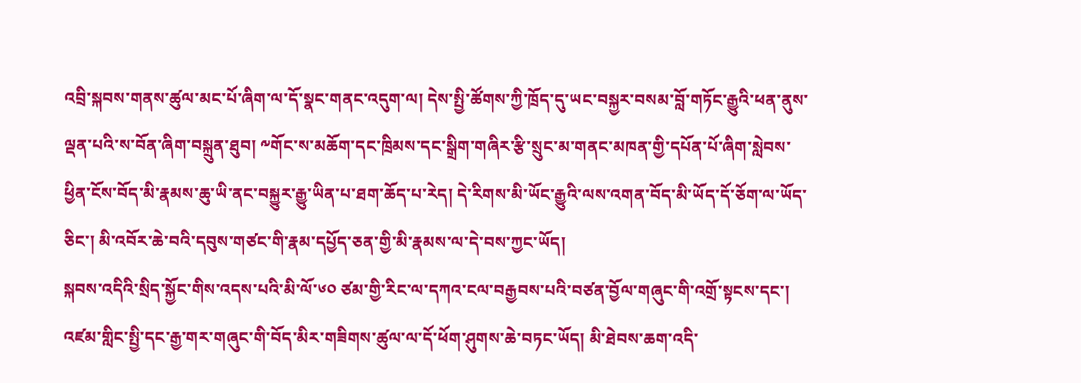འབྲི་སྐབས་གནས་ཚུལ་མང་པོ་ཞིག་ལ་དོ་སྣང་གནང་འདུག་ལ། དེས་སྤྱི་ཚོགས་ཀྱི་ཁྲོད་དུ་ཡང་བསྐྱར་བསམ་བློ་གཏོང་རྒྱུའི་ཕན་ནུས་ལྡན་པའི་ས་བོན་ཞིག་བསྐྲུན་ཐུབ། ༸གོང་ས་མཆོག་དང་ཁྲིམས་དང་སྒྲིག་གཞིར་རྩི་སྲུང་མ་གནང་མཁན་གྱི་དཔོན་པོ་ཞིག་སླེབས་ཕྱིན་ངོས་བོད་མི་རྣམས་ཆུ་ཡི་ནང་བསྐྱུར་རྒྱུ་ཡིན་པ་ཐག་ཆོད་པ་རེད། དེ་རིགས་མི་ཡོང་རྒྱུའི་ལས་འགན་བོད་མི་ཡོད་དོ་ཅོག་ལ་ཡོད་ཅིང་། མི་འབོར་ཆེ་བའི་དབུས་གཙང་གི་རྣམ་དཔྱོད་ཅན་གྱི་མི་རྣམས་ལ་དེ་བས་ཀྱང་ཡོད།
སྐབས་འདིའི་སྲིད་སྐྱོང་གིས་འདས་པའི་མི་ལོ་༦༠ ཙམ་གྱི་རིང་ལ་དཀའ་ངལ་བརྒྱབས་པའི་བཙན་བྱོལ་གཞུང་གི་འགྲོ་སྟངས་དང་། འཛམ་གླིང་སྤྱི་དང་རྒྱ་གར་གཞུང་གི་བོད་མིར་གཟིགས་ཚུལ་ལ་དོ་ཕོག་ཤུགས་ཆེ་བཏང་ཡོད། མི་ཐེབས་ཆག་འདི་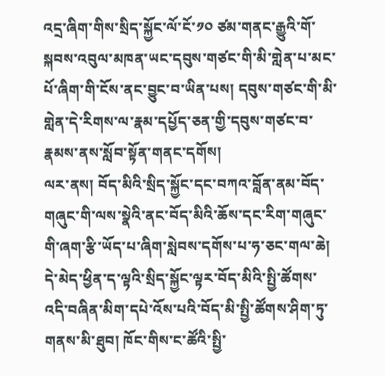འདྲ་ཞིག་གིས་སྲིད་སྐྱོང་ལོ་ངོ་༡༠ ཙམ་གནང་རྒྱུའི་གོ་སྐབས་འབུལ་མཁན་ཡང་དབུས་གཙང་གི་མི་གླེན་པ་མང་པོ་ཞིག་གི་ངོས་ནང་བྱུང་བ་ཡིན་པས། དབུས་གཙང་གི་མི་གླེན་དེ་རིགས་ལ་རྣམ་དཔྱོད་ཅན་གྱི་དབུས་གཙང་བ་རྣམས་ནས་སློབ་སྟོན་གནང་དགོས།
ལར་ནས། བོད་མིའི་སྲིད་སྐྱོང་དང་བཀའ་བློན་ནམ་བོད་གཞུང་གི་ལས་སྣེའི་ནང་བོད་མིའི་ཆོས་དང་རིག་གཞུང་གི་ཞག་རྩི་ཡོད་པ་ཞིག་སླེབས་དགོས་པ་ཧ་ཅང་གལ་ཆེ། དེ་མེད་ཕྱིན་ད་ལྟའི་སྲིད་སྐྱོང་ལྟར་བོད་མིའི་སྤྱི་ཚོགས་འདི་བཞིན་མིག་དཔེ་འོས་པའི་བོད་མི་སྤྱི་ཚོགས་ཤིག་ཏུ་གནས་མི་ཐུབ། ཁོང་གིས་ང་ཚོའི་སྤྱི་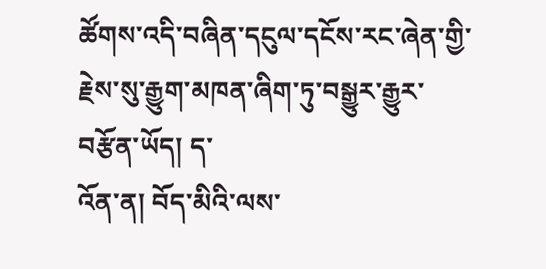ཚོགས་འདི་བཞིན་དངུལ་དངོས་རང་ཞེན་གྱི་རྗེས་སུ་རྒྱུག་མཁན་ཞིག་ཏུ་བསྒྱུར་རྒྱུར་བརྩོན་ཡོད། ད་
འོན་ན། བོད་མིའི་ལས་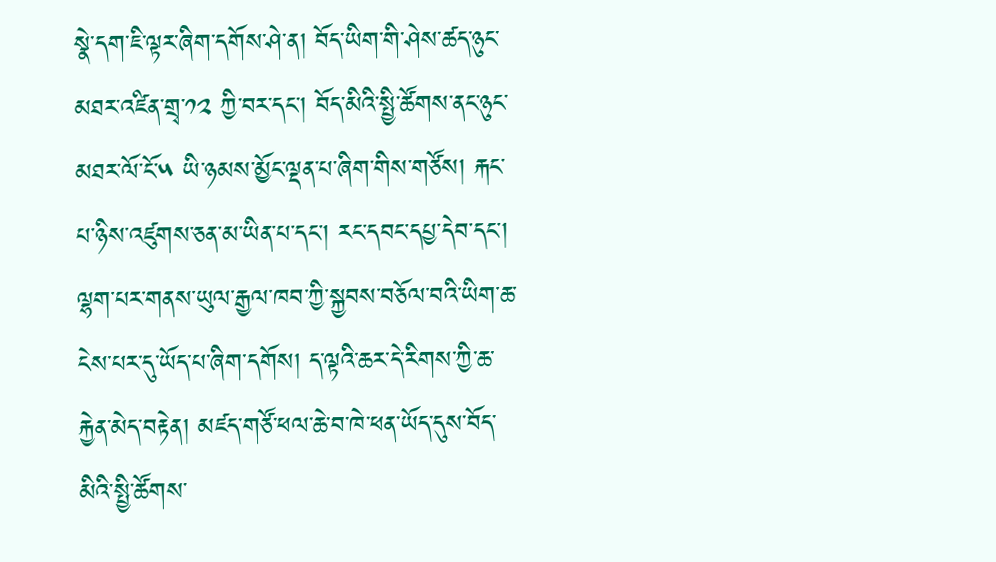སྣེ་དག་ཇི་ལྟར་ཞིག་དགོས་ཤེ་ན། བོད་ཡིག་གི་ཤེས་ཚད་ཉུང་མཐར་འཛིན་གྲྭ་༡༢ ཀྱི་བར་དང་། བོད་མིའི་སྤྱི་ཚོགས་ནང་ཉུང་མཐར་ལོ་ངོ་༥ ཡི་ཉམས་མྱོང་ལྡན་པ་ཞིག་གིས་གཙོས། རྐང་པ་ཉིས་འཛུགས་ཅན་མ་ཡིན་པ་དང་། རང་དབང་དཔྱ་དེབ་དང་། ལྷག་པར་གནས་ཡུལ་རྒྱལ་ཁབ་ཀྱི་སྐྱབས་བཅོལ་བའི་ཡིག་ཆ་ངེས་པར་དུ་ཡོད་པ་ཞིག་དགོས། ད་ལྟའི་ཆར་དེ་རིགས་ཀྱི་ཆ་རྐྱེན་མེད་བརྟེན། མཛད་གཙོ་ཕལ་ཆེ་བ་ཁེ་ཕན་ཡོད་དུས་བོད་མིའི་སྤྱི་ཚོགས་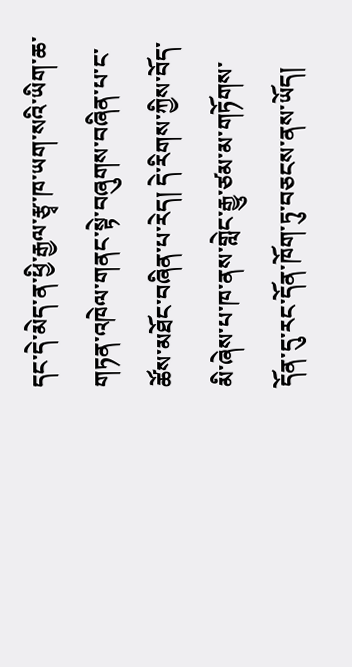དང་དེ་མེད་ན་ཕྱི་རྒྱལ་རྩྭ་ཁ་ཡག་སའི་ཡིག་ཆ་གཏན་འཁེལ་གནང་སྟེ་བཞུགས་བཞིན་པ་ང་ཚོས་མཐོང་བཞིན་པ་རེད། དེ་རིགས་ཀྱིས་བོད་མི་ཞེས་པ་ཁ་ནས་གླེང་རྒྱུ་ཙམ་མ་གཏོགས་དོན་དུ་རང་དོན་ཁོག་ཏུ་བཅངས་ནས་ཡོད།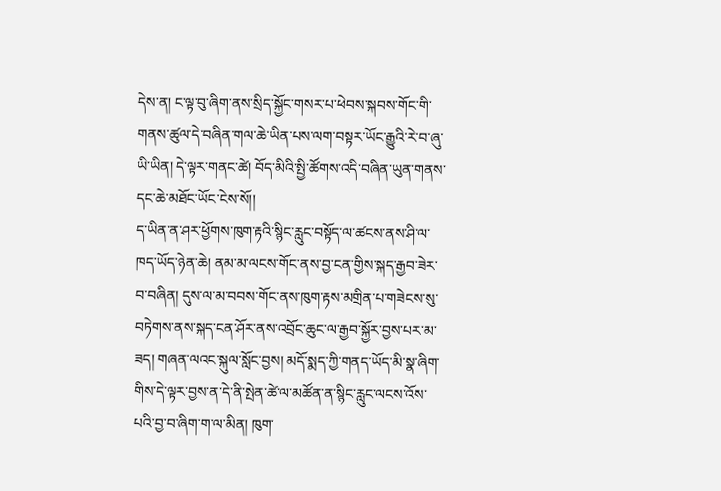དེས་ན། ང་ལྟ་བུ་ཞིག་ནས་སྲིད་སྐྱོང་གསར་པ་ཕེབས་སྐབས་གོང་གི་གནས་ཚུལ་དེ་བཞིན་གལ་ཆེ་ཡིན་པས་ལག་བསྟར་ཡོང་རྒྱུའི་རེ་བ་ཞུ་ཡི་ཡིན། དེ་ལྟར་གནང་ཚེ། བོད་མིའི་སྤྱི་ཚོགས་འདི་བཞིན་ཡུན་གནས་དང་ཆེ་མཐོང་ཡོང་ངེས་སོ།།
ད་ཡིན་ན་ཤར་ཕྱོགས་ཁུག་རྟའི་སྙིང་རླུང་བསྟོད་ལ་ཚངས་ནས་ཤི་ལ་ཁད་ཡོད་ཉེན་ཆེ། ནམ་མ་ལངས་གོང་ནས་བྱ་ངན་གྱིས་སྐད་རྒྱབ་ཟེར་བ་བཞིན། དུས་ལ་མ་བབས་གོང་ནས་ཁུག་རྟས་མགྲིན་པ་གཟེངས་སུ་བཏེགས་ནས་སྐད་ངན་ཤོར་ནས་འབྲོང་ཆུང་ལ་རྒྱབ་སྐྱོར་བྱས་པར་མ་ཟད། གཞན་ལའང་སྐུལ་སློང་བྱས། མདོ་སྨད་ཀྱི་གནད་ཡོད་མི་སྣ་ཞིག་གིས་དེ་ལྟར་བྱས་ན་དེ་ནི་སྤེན་ཚེ་ལ་མཚོན་ན་སྙིང་རླུང་ལངས་འོས་པའི་བྱ་བ་ཞིག་ག་ལ་མིན། ཁུག་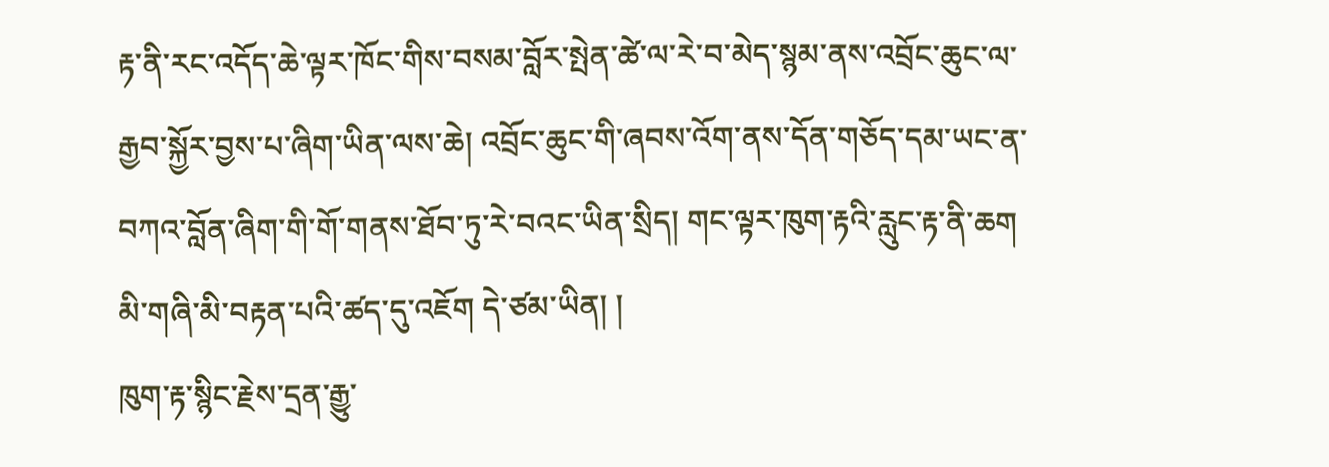རྟ་ནི་རང་འདོད་ཆེ་ལྟར་ཁོང་གིས་བསམ་བློར་སྤེན་ཚེ་ལ་རེ་བ་མེད་སྙམ་ནས་འབྲོང་ཆུང་ལ་རྒྱབ་སྐྱོར་བྱས་པ་ཞིག་ཡིན་ལས་ཆེ། འབྲོང་ཆུང་གི་ཞབས་འོག་ནས་དོན་གཅོད་དམ་ཡང་ན་བཀའ་བློན་ཞིག་གི་གོ་གནས་ཐོབ་ཏུ་རེ་བའང་ཡིན་སྲིད། གང་ལྟར་ཁུག་རྟའི་རླུང་རྟ་ནི་ཆག མི་གཞི་མི་བརྟན་པའི་ཚད་དུ་འཇོག དེ་ཙམ་ཡིན། །
ཁུག་རྟ་སྙིང་རྗེས་དྲན་རྒྱུ་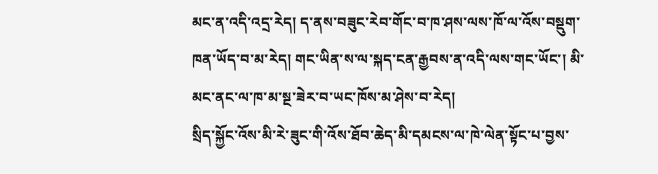མང་ན་འདི་འདྲ་རེད། ད་ནས་བཟུང་རེབ་གོང་བ་ཁ་ཤས་ལས་ཁོ་ལ་འོས་བསྡུག་ཁན་ཡོད་བ་མ་རེད། གང་ཡིན་ས་ལ་སྐད་ངན་རྒྱབས་ན་འདི་ལས་གང་ཡོང་། མི་མང་ནང་ལ་ཁ་མ་སྔ་ཟེར་བ་ཡང་ཁོས་མ་ཤེས་བ་རེད།
སྲིད་སྐྱོང་འོས་མི་རེ་ཟུང་གི་འོས་ཐོབ་ཆེད་མི་དམངས་ལ་ཁེ་ལེན་སྟོང་པ་བྱས་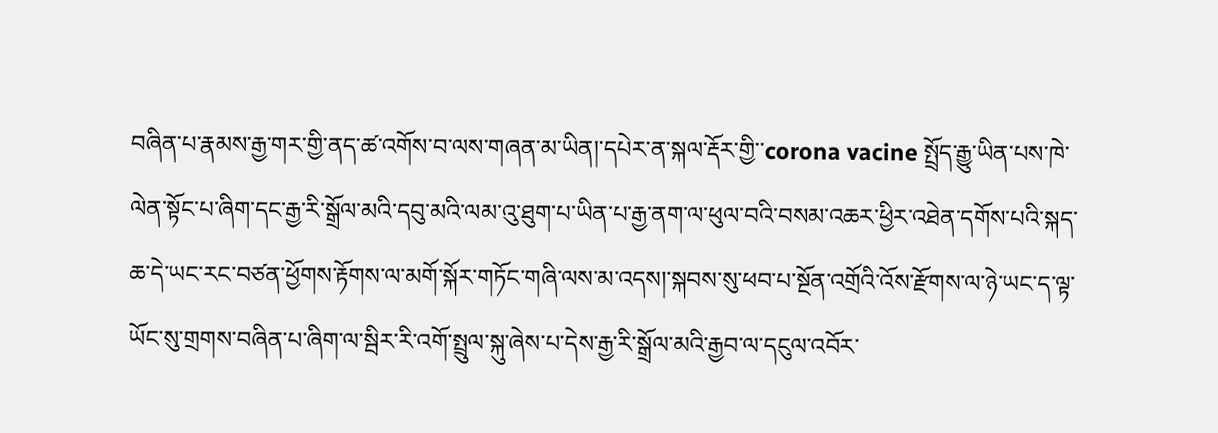བཞིན་པ་རྣམས་རྒྱ་གར་གྱི་ནད་ཚ་འགོས་བ་ལས་གཞན་མ་ཡིན།་དཔེར་ན་སྐལ་རྡོར་གྱི་་corona vacine སྤྲོད་རྒྱུ་ཡིན་པས་ཁེ་ལེན་སྟོང་པ་ཞིག་དང་རྒྱ་རི་སྒྲོལ་མའི་དབུ་མའི་ལམ་འུ་ཐུག་པ་ཡིན་པ་རྒྱ་ནག་ལ་ཕུལ་བའི་བསམ་འཆར་ཕྱིར་འཐེན་དགོས་པའི་སྐད་ཆ་དེ་ཡང་རང་བཙན་ཕྱོགས་རྟོགས་ལ་མགོ་སྐོར་གཏོང་གཞི་ལས་མ་འདས།་སྐབས་སུ་ཕབ་པ་སྔོན་འགྲོའི་འོས་རྫོགས་ལ་ཉེ་ཡང་ད་ལྟ་ཡོང་སུ་གྲགས་བཞིན་པ་ཞིག་ལ་སྦིར་རི་འགོ་སྤྲུལ་སྐུ་ཞེས་པ་དེས་རྒྱ་རི་སྒྲོལ་མའི་རྒྱབ་ལ་དངུལ་འབོར་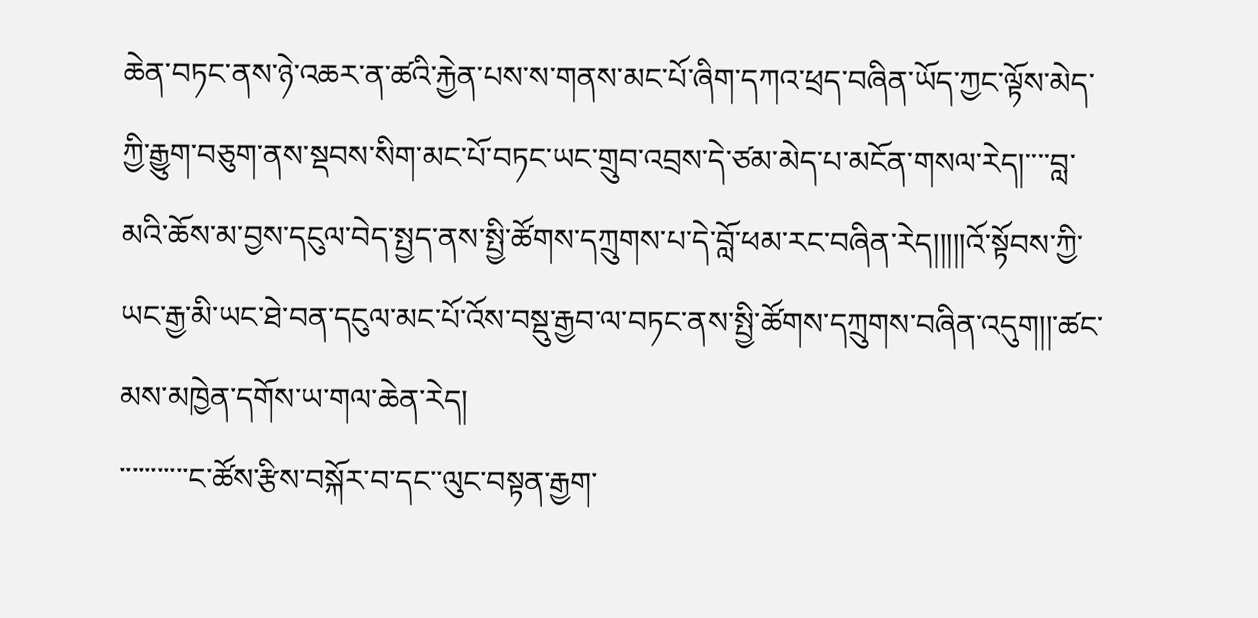ཆེན་བཏང་ནས་ཉེ་འཆར་ན་ཚའི་རྐྱེན་པས་ས་གནས་མང་པོ་ཞིག་དཀའ་ཕྲད་བཞིན་ཡོད་ཀྱང་ལྟོས་མེད་ཀྱི་རྒྱུག་བཅུག་ནས་སྡབས་སིག་མང་པོ་བཏང་ཡང་གྲུབ་འབྲས་དེ་ཙམ་མེད་པ་མངོན་གསལ་རེད།་་་་བླ་མའི་ཆོས་མ་བྱས་དངུལ་བེད་སྤྱད་ནས་སྤྱི་ཚོགས་དཀྲུགས་པ་དེ་བློ་ཕམ་རང་བཞིན་རེད།།།།།འོ་སྟོབས་ཀྱི་ཡང་རྒྱ་མི་ཡང་ཐེ་བན་དངུལ་མང་པོ་འོས་བསྡུ་རྒྱབ་ལ་བཏང་ནས་སྤྱི་ཚོགས་དཀྲུགས་བཞིན་འདུག།།་ཚང་མས་མཁྱེན་དགོས་ཡ་གལ་ཆེན་རེད།
་་་་་་་་་་་ང་ཚོས་རྩིས་བསྐོར་བ་དང་་ལུང་བསྟན་རྒྱག་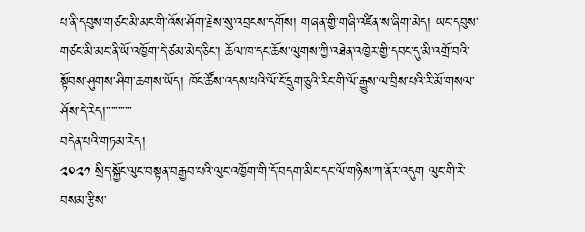པ་ནི་དབུས་གཙང་མི་མང་གི་འོས་ཤོག་རྗེས་སུ་འབྲངས་དགོས། གཞན་གྱི་གཞི་འཛིན་ས་ཞིག་མེད། ཡང་དབུས་གཙང་མི་མང་ནི་ཡོ་འཁྱོག་དེ་ཙམ་མེད་ཅིང་། ཆོལ་ཁ་དང་ཆོས་ལུགས་ཀྱི་འཐེན་འཁྱེར་གྱི་དབང་དུ་མི་འགྲོ་བའི་སྟོབས་ཤུགས་ཤིག་ཆགས་ཡོད། ཁོང་ཚོས་འདས་པའི་ལོ་ངོ་དྲུག་ཅུའི་རིང་གི་ལོ་རྒྱུས་ལ་བྲིས་པའི་རི་མོ་གསལ་ཤོས་དེ་རེད།་་་་་་་་་་་
བདེན་པའི་གཏམ་རེད།
༢༠༢༡ སྲིད་སྐྱོང་ལུང་བསྟན་བརྒྱབ་པའི་ལུང་འཁྱོག་གི་དོ་བདག་མིང་དང་ལོ་གཉིས་ཀ་ནོར་འདུག ལུང་གི་རེ་བསམ་རྩིས་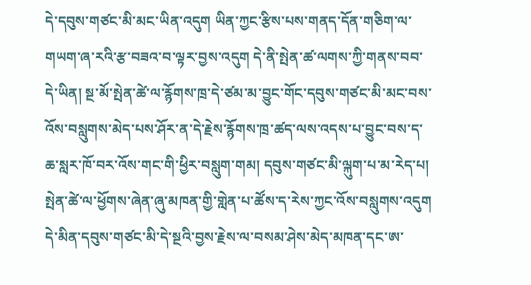དེ་དབུས་གཙང་མི་མང་ཡིན་འདུག ཡིན་ཀྱང་རྩིས་པས་གནད་དོན་གཅིག་ལ་གཡག་ཞ་རའི་རྩ་བཟའ་བ་ལྟར་བྱས་འདུག དེ་ནི་སྤེན་ཚ་ལགས་ཀྱི་གནས་བབ་དེ་ཡིན། སྔ་མོ་སྤེན་ཚེ་ལ་རྙོགས་ཁྲ་དེ་ཙམ་མ་བྱུང་གོང་དབུས་གཙང་མི་མང་བས་འོས་བསླུགས་མེད་པས་ཤོར་ན་དེ་རྗེས་རྙོགས་ཁྲ་ཚད་ལས་འདས་པ་བྱུང་བས་ད་ཆ་སླར་ཁོ་བར་འོས་གང་གི་ཕྱིར་བསླུག་གམ། དབུས་གཙང་མི་ལྐུག་པ་མ་རེད་པ། སྤེན་ཚེ་ལ་ཕྱོགས་ཞེན་ཞུ་མཁན་གྱི་གླེན་པ་ཚོས་ད་རེས་ཀྱང་འོས་བསླུགས་འདུག དེ་མིན་དབུས་གཙང་མི་དེ་སྔའི་བྱས་རྗེས་ལ་བསམ་ཤེས་མེད་མཁན་དང་ཨ་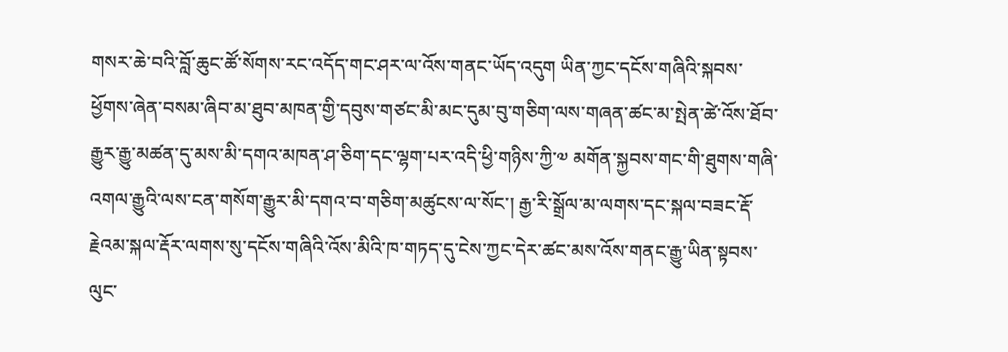གསར་ཆེ་བའི་བློ་ཆུང་ཚོ་སོགས་རང་འདོད་གང་ཤར་ལ་འོས་གནང་ཡོད་འདུག ཡིན་ཀྱང་དངོས་གཞིའི་སྐབས་ཕྱོགས་ཞེན་བསམ་ཞིབ་མ་ཐུབ་མཁན་གྱི་དབུས་གཙང་མི་མང་དུམ་བུ་གཅིག་ལས་གཞན་ཚང་མ་སྤེན་ཚེ་འོས་ཐོབ་རྒྱུར་རྒྱུ་མཚན་དུ་མས་མི་དགའ་མཁན་ཤ་ཅིག་དང་ལྷག་པར་འདི་ཕྱི་གཉིས་ཀྱི་༧ མགོན་སྐྱབས་གང་གི་ཐུགས་གཞི་འགལ་རྒྱུའི་ལས་ངན་གསོག་རྒྱུར་མི་དགའ་བ་གཅིག་མཚུངས་ལ་སོང་། རྒྱ་རི་སྒྲོལ་མ་ལགས་དང་སྐལ་བཟང་རྡོ་རྗེའམ་སྐལ་རྡོར་ལགས་སུ་དངོས་གཞིའི་འོས་མིའི་ཁ་གཏད་དུ་ངེས་ཀྱང་དེར་ཚང་མས་འོས་གནང་རྒྱུ་ཡིན་སྟབས་ལུང་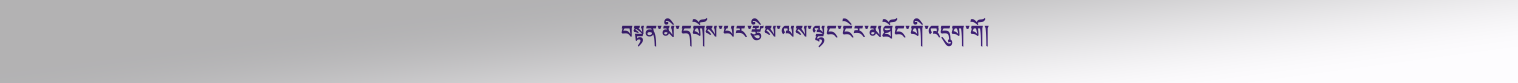བསྟན་མི་དགོས་པར་རྩིས་ལས་ལྷང་ངེར་མཐོང་གི་འདུག་གོ།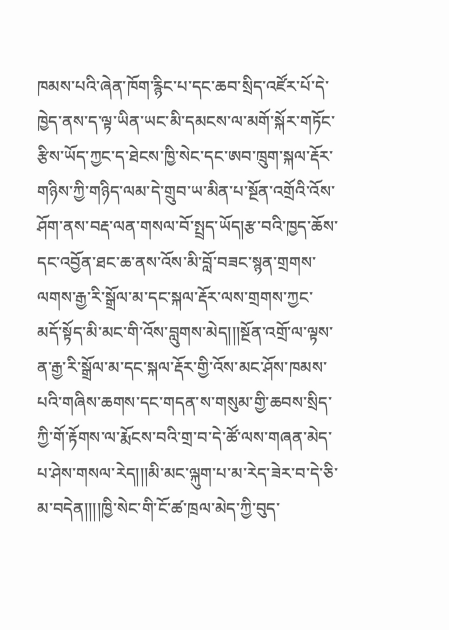ཁམས་པའི་ཞེན་ཁོག་རྙིང་པ་དང་ཆབ་སྲིད་འཛོར་པོ་དེ་ཁྱེད་ནས་ད་ལྟ་ཡིན་ཡང་མི་དམངས་ལ་མགོ་སྐོར་གཏོང་རྩིས་ཡོད་ཀྱང་ད་ཐེངས་ཁྱི་སེང་དང་ཨབ་ཁྲུག་སྐལ་རྡོར་གཉིས་ཀྱི་གཉིད་ལམ་དེ་གྲུབ་ཡ་མིན་པ་སྔོན་འགྲོའི་འོས་ཤོག་ནས་བརྡ་ལན་གསལ་བོ་སྤྲད་ཡོད།རྩ་བའི་ཁྱད་ཆོས་དང་འབྱོན་ཐང་ཆ་ནས་འོས་མི་བློ་བཟང་སྙན་གྲགས་ལགས་རྒྱ་རི་སྒྲོལ་མ་དང་སྐལ་རྡོར་ལས་གྲགས་ཀྱང་མདོ་སྟོད་མི་མང་གི་འོས་བླུགས་མེད།།།སྔོན་འགྲོ་ལ་ལྟས་ན་རྒྱ་རི་སྒྲོལ་མ་དང་སྐལ་རྡོར་གྱི་འོས་མང་ཤོས་ཁམས་པའི་གཞིས་ཆགས་དང་གདན་ས་གསུམ་གྱི་ཆབས་སྲིད་ཀྱི་གོ་རྟོགས་ལ་རྨོངས་བའི་གྲ་བ་དེ་ཚོ་ལས་གཞན་མེད་པ་ཤེས་གསལ་རེད།།།མི་མང་ལྐུག་པ་མ་རེད་ཟེར་བ་དེ་ཅི་མ་བདེན།།།།ཁྱི་སེང་གི་ངོ་ཚ་ཁྲལ་མེད་ཀྱི་བུད་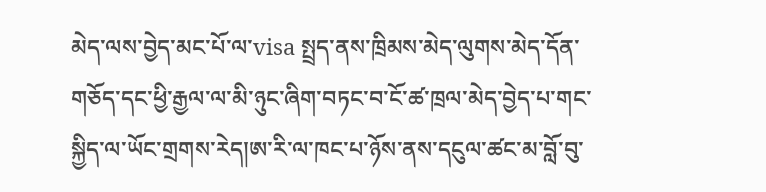མེད་ལས་བྱེད་མང་པོ་ལ་visa སྤྲད་ནས་ཁྲིམས་མེད་ལུགས་མེད་དོན་གཅོད་དང་ཕྱི་རྒྱལ་ལ་མི་ཉུང་ཞིག་བཏང་བ་ངོ་ཚ་ཁྲལ་མེད་བྱེད་པ་གང་སྐྱིད་ལ་ཡོང་གྲགས་རེད།ཨ་རི་ལ་ཁང་པ་ཉོས་ནས་དངུལ་ཚང་མ་བློ་བུ་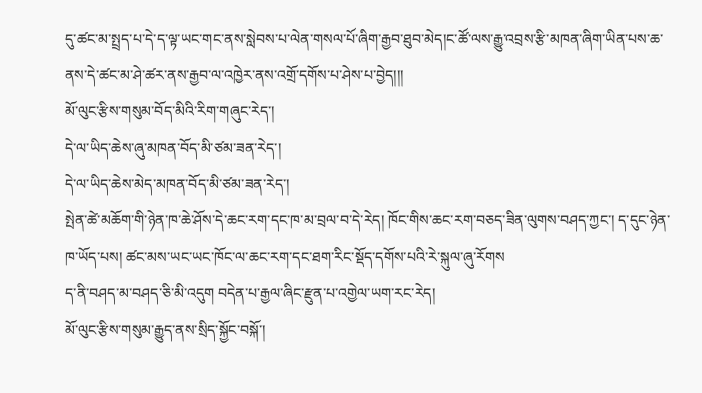དུ་ཚང་མ་སྤྲད་པ་དེ་ད་ལྟ་ཡང་གང་ནས་སླེབས་པ་ལེན་གསལ་པོ་ཞིག་རྒྱབ་ཐུབ་མེད།ང་ཚོ་ལས་རྒྱུ་འབྲས་རྩི་མཁན་ཞིག་ཡིན་པས་ཆ་ནས་དེ་ཚང་མ་ཤེ་ཚར་ནས་རྒྱབ་ལ་འཁྱེར་ནས་འགྲོ་དགོས་པ་ཤེས་པ་བྱེད།།།
མོ་ལུང་རྩིས་གསུམ་བོད་མིའི་རིག་གཞུང་རེད་།
དེ་ལ་ཡིད་ཆེས་ཞུ་མཁན་བོད་མི་ཙམ་ཟན་རེད་།
དེ་ལ་ཡིད་ཆེས་མེད་མཁན་བོད་མི་ཙམ་ཟན་རེད་།
སྤེན་ཚེ་མཆོག་གི་ཉེན་ཁ་ཆེ་ཤོས་དེ་ཆང་རག་དང་ཁ་མ་བྲལ་བ་དེ་རེད། ཁོང་གིས་ཆང་རག་བཅད་ཟིན་ལུགས་བཤད་ཀྱང་། ད་དུང་ཉེན་ཁ་ཡོད་པས། ཚང་མས་ཡང་ཡང་ཁོང་ལ་ཆང་རག་དང་ཐག་རིང་སྡོད་དགོས་པའི་རེ་སྐུལ་ཞུ་རོགས
ད་ནི་བཤད་མ་བཤད་ཅི་མི་འདུག བདེན་པ་རྒྱལ་ཞིང་རྫུན་པ་འགྱེལ་ཡག་རང་རེད།
མོ་ལུང་རྩིས་གསུམ་རྒྱུད་ནས་སྲིད་སྐྱོང་བསྐོ་།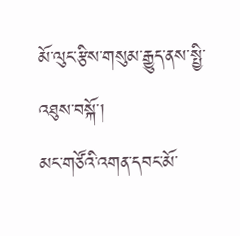མོ་ལུང་རྩིས་གསུམ་རྒྱུད་ནས་སྤྱི་འཐུས་བསྐོ་།
མང་གཙོའི་འགན་དབང་མོ་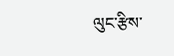ལུང་རྩིས་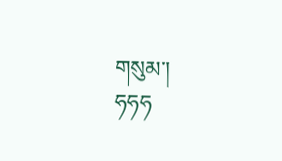གསུམ་།
ཧཧཧ